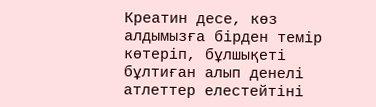Креатин десе, көз алдымызға бірден темір көтеріп, бұлшықеті бұлтиған алып денелі атлеттер елестейтіні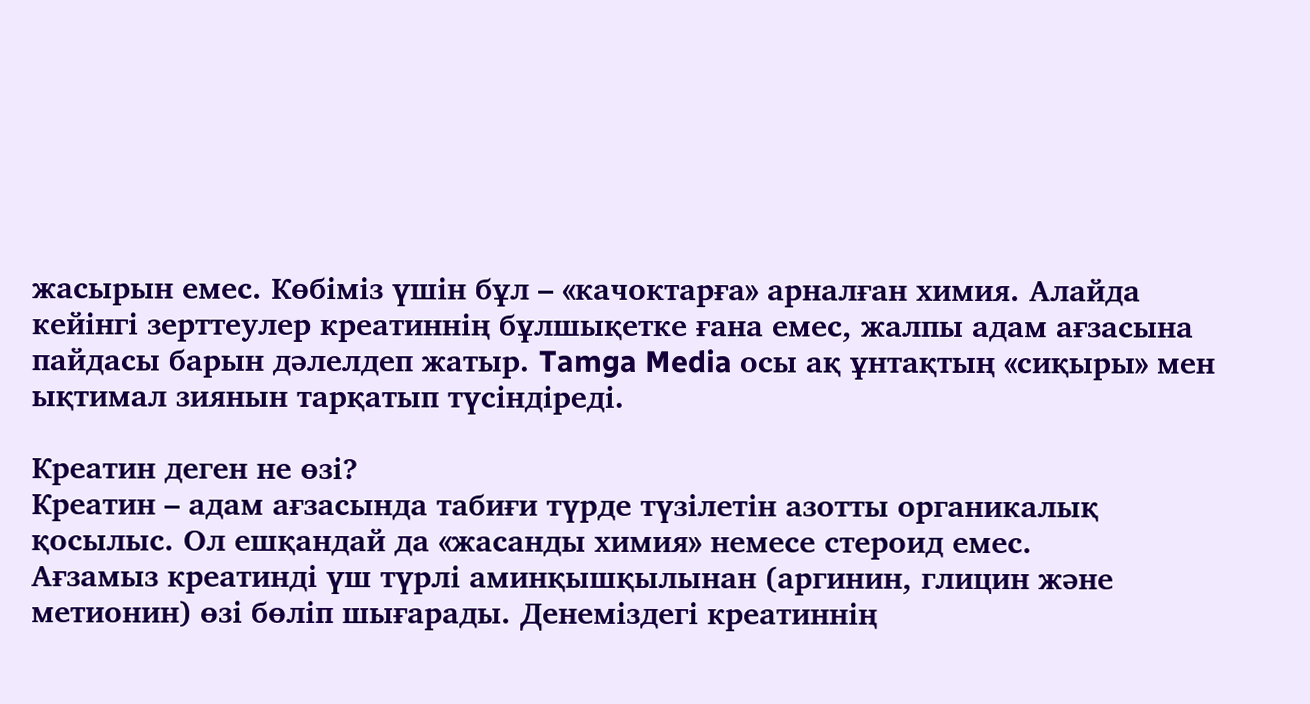жасырын емес. Көбіміз үшін бұл – «качоктарға» арналған химия. Алайда кейінгі зерттеулер креатиннің бұлшықетке ғана емес, жалпы адам ағзасына пайдасы барын дәлелдеп жатыр. Tamga Media осы ақ ұнтақтың «сиқыры» мен ықтимал зиянын тарқатып түсіндіреді.

Креатин деген не өзі?
Креатин – адам ағзасында табиғи түрде түзілетін азотты органикалық қосылыс. Ол ешқандай да «жасанды химия» немесе стероид емес.
Ағзамыз креатинді үш түрлі аминқышқылынан (аргинин, глицин және метионин) өзі бөліп шығарады. Денеміздегі креатиннің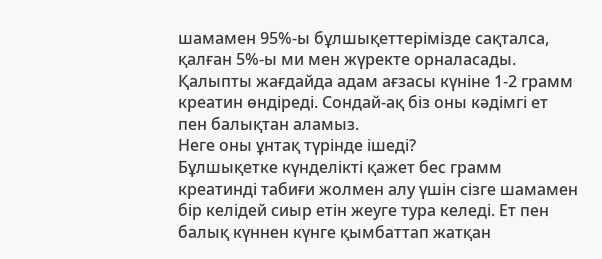шамамен 95%-ы бұлшықеттерімізде сақталса, қалған 5%-ы ми мен жүректе орналасады. Қалыпты жағдайда адам ағзасы күніне 1-2 грамм креатин өндіреді. Сондай-ақ біз оны кәдімгі ет пен балықтан аламыз.
Неге оны ұнтақ түрінде ішеді?
Бұлшықетке күнделікті қажет бес грамм креатинді табиғи жолмен алу үшін сізге шамамен бір келідей сиыр етін жеуге тура келеді. Ет пен балық күннен күнге қымбаттап жатқан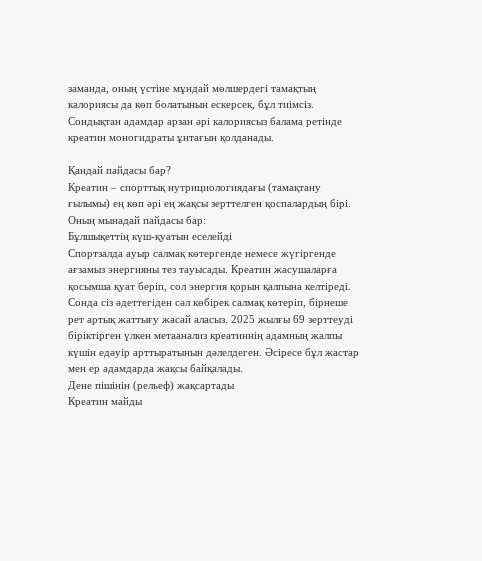заманда, оның үстіне мұндай мөлшердегі тамақтың калориясы да көп болатынын ескерсек, бұл тиімсіз. Сондықтан адамдар арзан әрі калориясыз балама ретінде креатин моногидраты ұнтағын қолданады.

Қандай пайдасы бар?
Креатин – спорттық нутрициологиядағы (тамақтану ғылымы) ең көп әрі ең жақсы зерттелген қоспалардың бірі. Оның мынадай пайдасы бар:
Бұлшықеттің күш-қуатын еселейді
Спортзалда ауыр салмақ көтергенде немесе жүгіргенде ағзамыз энергияны тез тауысады. Креатин жасушаларға қосымша қуат беріп, сол энергия қорын қалпына келтіреді. Сонда сіз әдеттегіден сәл көбірек салмақ көтеріп, бірнеше рет артық жаттығу жасай аласыз. 2025 жылғы 69 зерттеуді біріктірген үлкен метаанализ креатиннің адамның жалпы күшін едәуір арттыратынын дәлелдеген. Әсіресе бұл жастар мен ер адамдарда жақсы байқалады.
Дене пішінін (рельеф) жақсартады
Креатин майды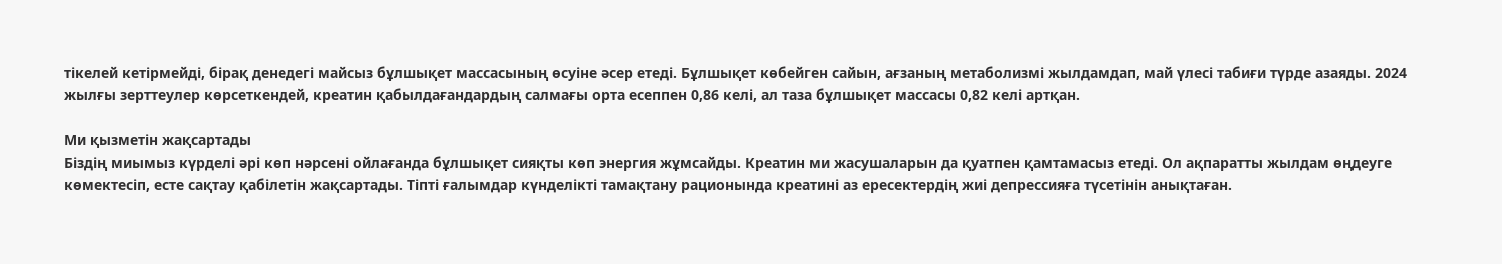тікелей кетірмейді, бірақ денедегі майсыз бұлшықет массасының өсуіне әсер етеді. Бұлшықет көбейген сайын, ағзаның метаболизмі жылдамдап, май үлесі табиғи түрде азаяды. 2024 жылғы зерттеулер көрсеткендей, креатин қабылдағандардың салмағы орта есеппен 0,86 келі, ал таза бұлшықет массасы 0,82 келі артқан.

Ми қызметін жақсартады
Біздің миымыз күрделі әрі көп нәрсені ойлағанда бұлшықет сияқты көп энергия жұмсайды. Креатин ми жасушаларын да қуатпен қамтамасыз етеді. Ол ақпаратты жылдам өңдеуге көмектесіп, есте сақтау қабілетін жақсартады. Тіпті ғалымдар күнделікті тамақтану рационында креатині аз ересектердің жиі депрессияға түсетінін анықтаған.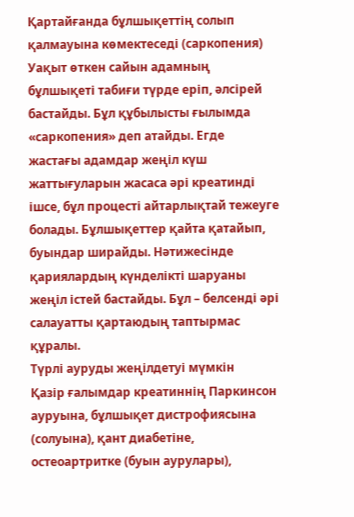Қартайғанда бұлшықеттің солып қалмауына көмектеседі (саркопения)
Уақыт өткен сайын адамның бұлшықеті табиғи түрде еріп, әлсірей бастайды. Бұл құбылысты ғылымда «саркопения» деп атайды. Егде жастағы адамдар жеңіл күш жаттығуларын жасаса әрі креатинді ішсе, бұл процесті айтарлықтай тежеуге болады. Бұлшықеттер қайта қатайып, буындар ширайды. Нәтижесінде қариялардың күнделікті шаруаны жеңіл істей бастайды. Бұл – белсенді әрі салауатты қартаюдың таптырмас құралы.
Түрлі ауруды жеңілдетуі мүмкін
Қазір ғалымдар креатиннің Паркинсон ауруына, бұлшықет дистрофиясына (солуына), қант диабетіне, остеоартритке (буын аурулары),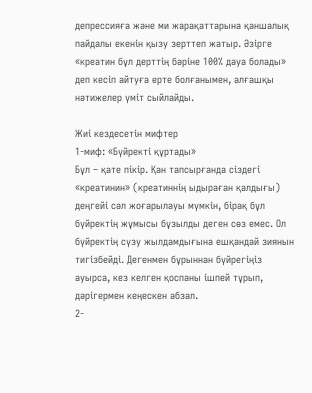депрессияға және ми жарақаттарына қаншалық пайдалы екенін қызу зерттеп жатыр. Әзірге «креатин бұл дерттің бәріне 100% дауа болады» деп кесіп айтуға ерте болғанымен, алғашқы нәтижелер үміт сыйлайды.

Жиі кездесетін мифтер
1-миф: «Бүйректі құртады»
Бұл – қате пікір. Қан тапсырғанда сіздегі «креатинин» (креатиннің ыдыраған қалдығы) деңгейі сәл жоғарылауы мүмкін, бірақ бұл бүйректің жұмысы бұзылды деген сөз емес. Ол бүйректің сүзу жылдамдығына ешқандай зиянын тигізбейді. Дегенмен бұрыннан бүйрегіңіз ауырса, кез келген қоспаны ішпей тұрып, дәрігермен кеңескен абзал.
2-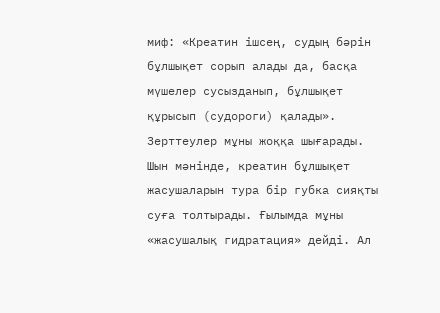миф: «Креатин ішсең, судың бәрін бұлшықет сорып алады да, басқа мүшелер сусызданып, бұлшықет құрысып (судороги) қалады».
Зерттеулер мұны жоққа шығарады. Шын мәнінде, креатин бұлшықет жасушаларын тура бір губка сияқты суға толтырады. Ғылымда мұны «жасушалық гидратация» дейді. Ал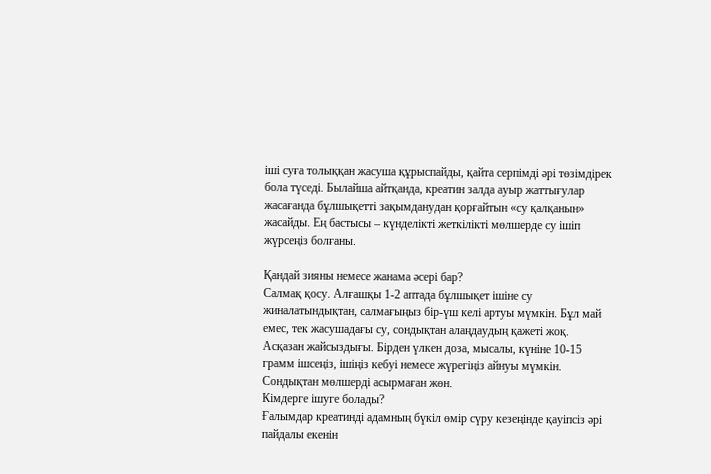іші суға толыққан жасуша құрыспайды, қайта серпімді әрі төзімдірек бола түседі. Былайша айтқанда, креатин залда ауыр жаттығулар жасағанда бұлшықетті зақымданудан қорғайтын «су қалқанын» жасайды. Ең бастысы – күнделікті жеткілікті мөлшерде су ішіп жүрсеңіз болғаны.

Қандай зияны немесе жанама әсері бар?
Салмақ қосу. Алғашқы 1-2 аптада бұлшықет ішіне су жиналатындықтан, салмағыңыз бір-үш келі артуы мүмкін. Бұл май емес, тек жасушадағы су, сондықтан алаңдаудың қажеті жоқ.
Асқазан жайсыздығы. Бірден үлкен доза, мысалы, күніне 10-15 грамм ішсеңіз, ішіңіз кебуі немесе жүрегіңіз айнуы мүмкін. Сондықтан мөлшерді асырмаған жөн.
Кімдерге ішуге болады?
Ғалымдар креатинді адамның бүкіл өмір сүру кезеңінде қауіпсіз әрі пайдалы екенін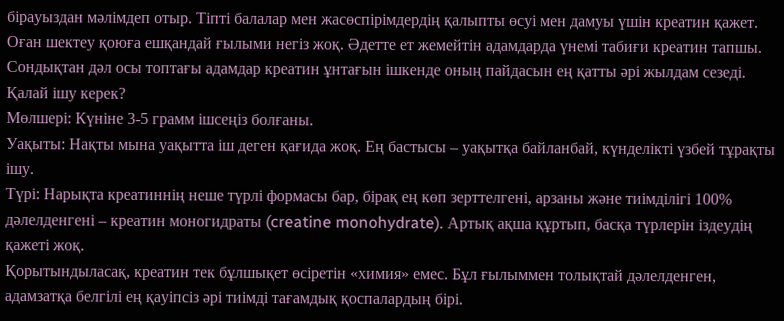бірауыздан мәлімдеп отыр. Тіпті балалар мен жасөспірімдердің қалыпты өсуі мен дамуы үшін креатин қажет. Оған шектеу қоюға ешқандай ғылыми негіз жоқ. Әдетте ет жемейтін адамдарда үнемі табиғи креатин тапшы. Сондықтан дәл осы топтағы адамдар креатин ұнтағын ішкенде оның пайдасын ең қатты әрі жылдам сезеді.
Қалай ішу керек?
Мөлшері: Күніне 3-5 грамм ішсеңіз болғаны.
Уақыты: Нақты мына уақытта іш деген қағида жоқ. Ең бастысы – уақытқа байланбай, күнделікті үзбей тұрақты ішу.
Түрі: Нарықта креатиннің неше түрлі формасы бар, бірақ ең көп зерттелгені, арзаны және тиімділігі 100% дәлелденгені – креатин моногидраты (creatine monohydrate). Артық ақша құртып, басқа түрлерін іздеудің қажеті жоқ.
Қорытындыласақ, креатин тек бұлшықет өсіретін «химия» емес. Бұл ғылыммен толықтай дәлелденген, адамзатқа белгілі ең қауіпсіз әрі тиімді тағамдық қоспалардың бірі.